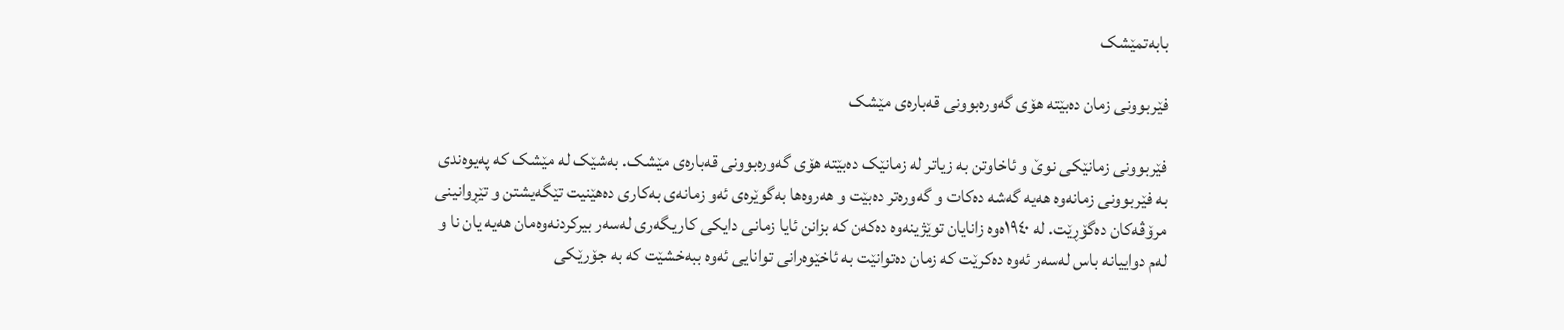بابەتمێشک

فێربوونی زمان دەبێتە هۆی گەورەبوونی قەبارەی مێشک

فێربوونی زمانێکی نوێ و ئاخاوتن بە زیاتر لە زمانێک دەبێتە هۆی گەورەبوونی قەبارەی مێشک. بەشێک لە مێشک کە پەیوەندی بە فێربوونی زمانەوە هەیە گەشە دەکات و گەورەتر دەبێت و هەروەها بەگوێرەی ئەو زمانەی بەکاری دەهێنیت تێگەیشتن و تێڕوانینی مرۆڤەکان دەگۆڕێت. لە ١٩٤٠ەوە زانایان توێژینەوە دەکەن کە بزانن ئایا زمانی دایکی کاریگەری لەسەر بیرکردنەوەمان هەیە یان نا و لەم دواییانە باس لەسەر ئەوە دەکرێت کە زمان دەتوانێت بە ئاخێوەرانی توانایی ئەوە ببەخشێت کە بە جۆرێکی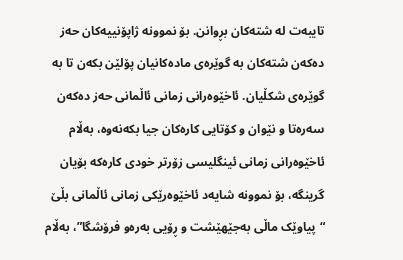تایبەت لە شتەکان بڕوانن. بۆ نموونە ژاپۆنییەکان حەز دەکەن شتەکان بە گوێرەی مادەکانیان پۆلێن بکەن تا بە گوێرەی شکڵیان. ئاخێوەرانی زمانی ئاڵمانی حەز دەکەن سەرەتا و نێوان و کۆتایی کارەکان جیا بکەنەوە، بەڵام ئاخێوەرانی زمانی ئینگلیسی زۆرتر خودی کارەکە بۆیان گرینگە، بۆ نموونە شایەد ئاخێوەرێکی زمانی ئاڵمانی بڵێ “پیاوێک ماڵی بەجێهێشت و ڕۆیی بەرەو فرۆشگا”، بەڵام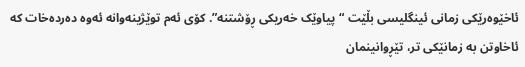ئاخێوەرێکی زمانی ئینگلیسی بڵێت “پیاوێک خەریکی ڕۆشتنە”. کۆی ئەم توێژینەوانە ئەوە دەردەخات کە ئاخاوتن بە زمانێکی تر، تێڕوانینمان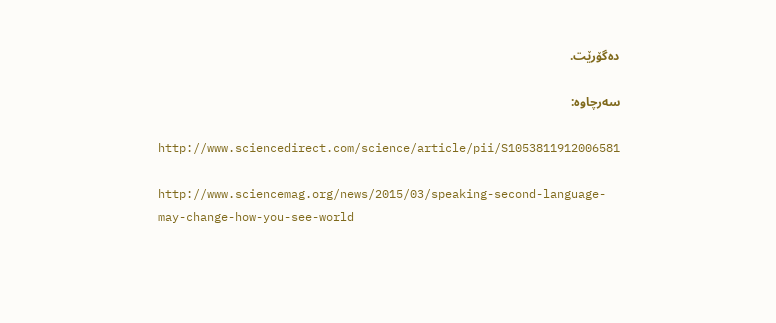دەگۆرێت.

سەرچاوە:

http://www.sciencedirect.com/science/article/pii/S1053811912006581

http://www.sciencemag.org/news/2015/03/speaking-second-language-may-change-how-you-see-world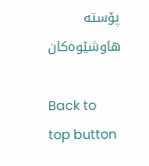پۆستە هاوشێوەکان

Back to top button